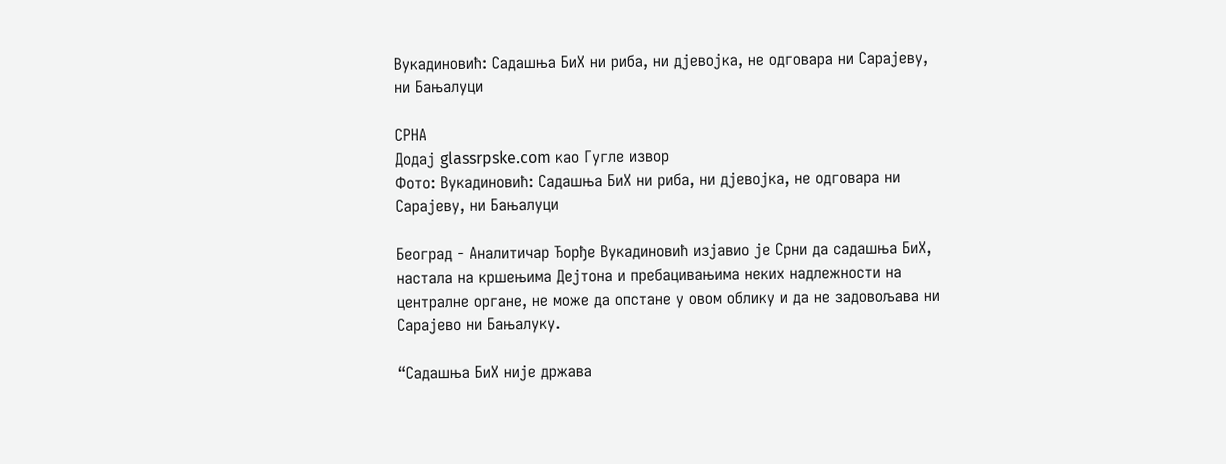Вукадиновић: Садашња БиХ ни риба, ни дјевојка, не одговара ни Сарајеву, ни Бањалуци

СРНА
Додај glassrpske.com као Гугле извор
Фото: Вукадиновић: Садашња БиХ ни риба, ни дјевојка, не одговара ни Сарајеву, ни Бањалуци

Београд - Аналитичар Ђорђе Вукадиновић изјавио је Срни да садашња БиХ, настала на кршењима Дејтона и пребацивањима неких надлежности на централне органе, не може да опстане у овом облику и да не задовољава ни Сарајево ни Бањалуку.

“Садашња БиХ није држава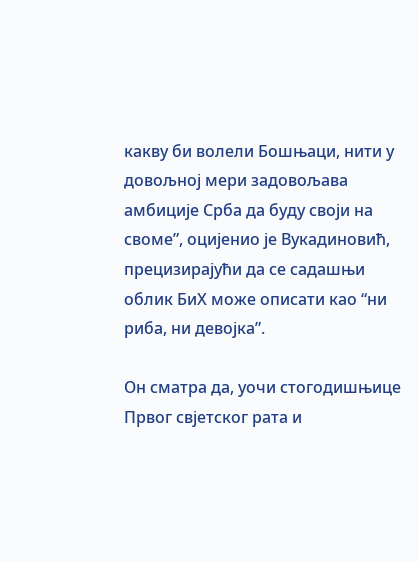какву би волели Бошњаци, нити у довољној мери задовољава амбиције Срба да буду своји на своме”, оцијенио је Вукадиновић, прецизирајући да се садашњи облик БиХ може описати као “ни риба, ни девојка”.

Он сматра да, уочи стогодишњице Првог свјетског рата и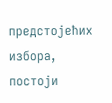предстојећих избора, постоји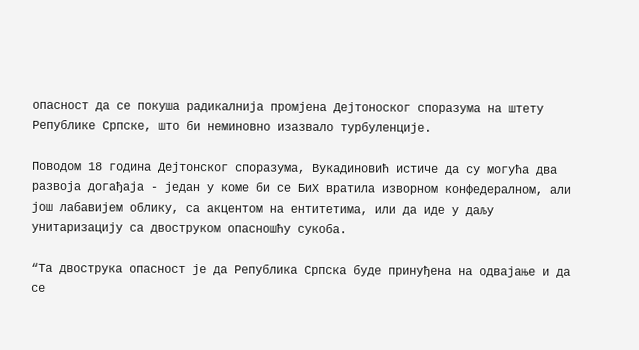опасност да се покуша радикалнија промјена Дејтоноског споразума на штету Републике Српске, што би неминовно изазвало турбуленције.

Поводом 18 година Дејтонског споразума, Вукадиновић истиче да су могућа два развоја догађаја - један у коме би се БиХ вратила изворном конфедералном, али још лабавијем облику, са акцентом на ентитетима, или да иде у даљу унитаризацију са двоструком опасношћу сукоба.

“Та двострука опасност је да Република Српска буде принуђена на одвајање и да се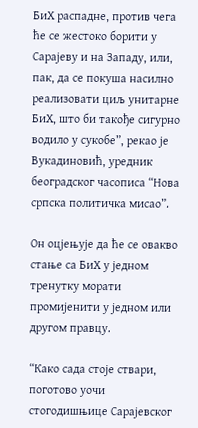БиХ распадне, против чега ће се жестоко борити у Сарајеву и на Западу, или, пак, да се покуша насилно реализовати циљ унитарне БиХ, што би такође сигурно водило у сукобе”, рекао је Вукадиновић, уредник београдског часописа “Нова српска политичка мисао”.

Он оцјењује да ће се овакво стање са БиХ у једном тренутку морати промијенити у једном или другом правцу.

“Како сада стоје ствари, поготово уочи стогодишњице Сарајевског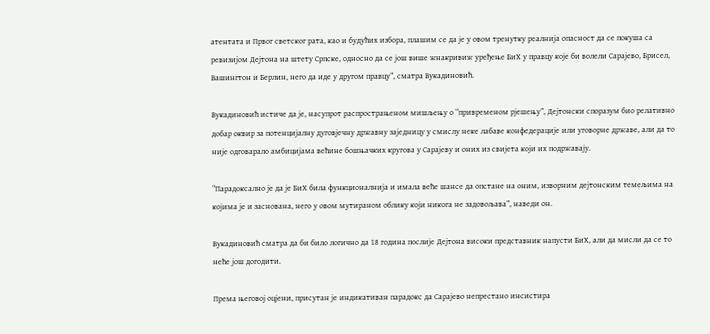атентата и Првог светског рата, као и будућих избора, плашим се да је у овом тренутку реалнија опасност да се покуша са ревизијом Дејтона на штету Српске, односно да се још више жнакривиж уређење БиХ у правцу које би волели Сарајево, Брисел, Вашингтон и Берлин, него да иде у другом правцу”, сматра Вукадиновић.

Вукадиновић истиче да је, насупрот распрострањеном мишљењу о “привременом рјешењу”, Дејтонски споразум био релативно добар оквир за потенцијалну дуговјечну државну заједницу у смислу неке лабаве конфедерације или уговорне државе, али да то није одговарало амбицијама већине бошњачких кругова у Сарајеву и оних из свијета који их подржавају.

“Парадоксално је да је БиХ била функционалнија и имала веће шансе да опстане на оним, изворним дејтонским темељима на којима је и заснована, него у овом мутираном облику који никога не задовољава”, наведи он.

Вукадиновић сматра да би било логично да 18 година послије Дејтона високи представник напусти БиХ, али да мисли да се то неће још догодити.

Према његовој оцјени, присутан је индикативан парадокс да Сарајево непрестано инсистира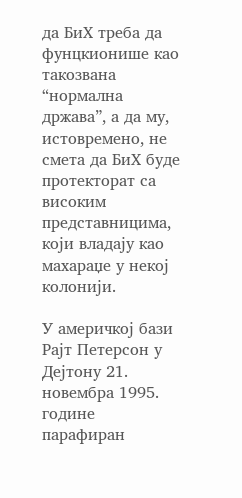да БиХ треба да фунцкионише као такозвана “нормална држава”, а да му, истовремено, не смета да БиХ буде протекторат са високим представницима, који владају као махараџе у некој колонији.

У америчкој бази Рајт Петерсон у Дејтону 21. новембра 1995. године парафиран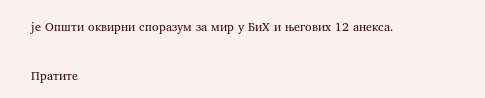је Општи оквирни споразум за мир у БиХ и његових 12 анекса.

Пратите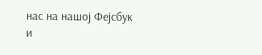нас на нашој Фејсбук и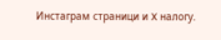Инстаграм страници и X налогу.